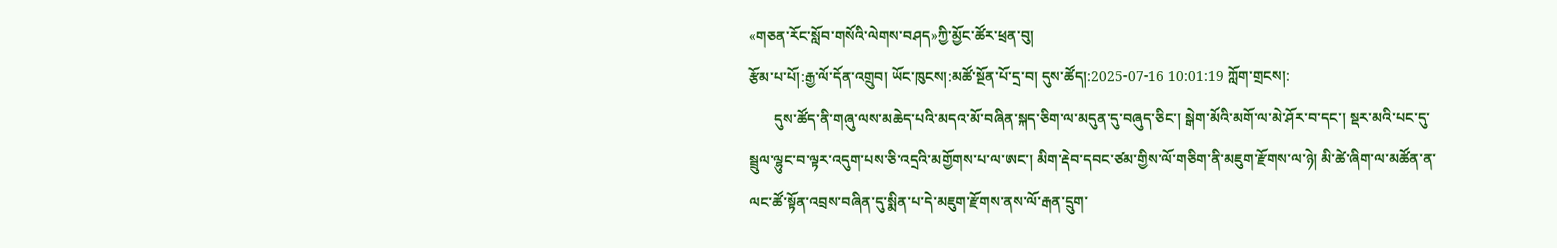«གཅན་རོང་སློབ་གསོའི་ལེགས་བཤད»ཀྱི་མྱོང་ཚོར་ཕྲན་བུ།
རྩོམ་པ་པོ།:རྒྱ་ལོ་དོན་འགྲུབ། ཡོང་ཁུངས།:མཚོ་སྔོན་པོ་དྲ་བ། དུས་ཚོད།:2025-07-16 10:01:19 ཀློག་གྲངས།:
       དུས་ཚོད་ནི་གཞུ་ལས་མཆེད་པའི་མདའ་མོ་བཞིན་སྐད་ཅིག་ལ་མདུན་དུ་བཞུད་ཅིང་། སྒེག་མོའི་མགོ་ལ་མེ་ཤོར་བ་དང་། སྡར་མའི་པང་དུ་སྦྲུལ་ལྷུང་བ་ལྟར་འདུག་པས་ཅི་འདྲའི་མགྱོགས་པ་ལ་ཨང་། མིག་རྡེབ་དབང་ཙམ་གྱིས་ལོ་གཅིག་ནི་མཇུག་རྫོགས་ལ་ཉེ། མི་ཚེ་ཞིག་ལ་མཚོན་ན་ལང་ཚོ་སྟོན་འབྲས་བཞིན་དུ་སྨིན་པ་དེ་མཇུག་རྫོགས་ནས་ལོ་རྒན་དྲུག་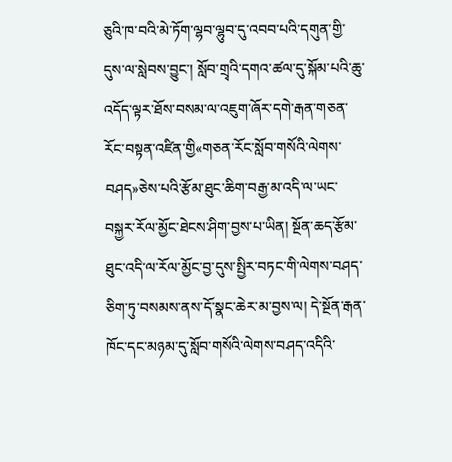ཅུའི་ཁ་བའི་མེ་ཏོག་ལྷབ་ལྷུབ་དུ་འབབ་པའི་དགུན་གྱི་དུས་ལ་སླེབས་བྱུང་། སློབ་གྲྭའི་དགའ་ཚལ་དུ་སྐོམ་པའི་ཆུ་འདོད་ལྟར་ཐོས་བསམ་ལ་འཇུག་ཞོར་དགེ་རྒན་གཅན་རོང་བསྟན་འཛིན་གྱི«གཅན་རོང་སློབ་གསོའི་ལེགས་བཤད»ཅེས་པའི་རྩོམ་ཐུང་ཆིག་བརྒྱ་མ་འདི་ལ་ཡང་བསྐྱར་རོལ་མྱོང་ཐེངས་ཤིག་བྱས་པ་ཡིན། སྔོན་ཆད་རྩོམ་ཐུང་འདི་ལ་རོལ་མྱོང་བྱ་དུས་སྤྱིར་བཏང་གི་ལེགས་བཤད་ཅིག་ཏུ་བསམས་ནས་དོ་སྣང་ཆེར་མ་བྱས་ལ། དེ་སྔོན་རྒན་ཁོང་དང་མཉམ་དུ་སློབ་གསོའི་ལེགས་བཤད་འདིའི་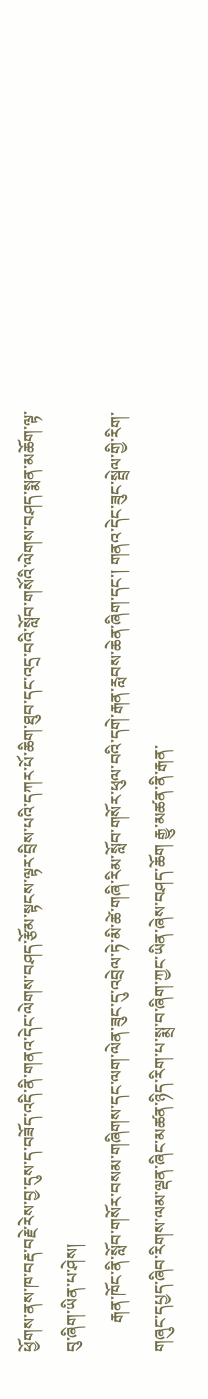ཕྱོགས་ནས་ཁ་བརྡ་བརྗེ་རེས་བྱ་དུས་ད་བཟོད་འདི་ནི་གནའ་དེང་ལེགས་བཤད་རྩོམ་སྟངས་ལྟར་བྲིས་པའི་དཀར་པོ་ཆིག་ཐུབ་དང་འདྲ་བའི་སློབ་གསོའི་ལེགས་བཤད་སྨན་མཆོག་ལྟ་བུ་ཞིག་ཡིན་པ་ཤེས།
       རྒན་ཁོང་ནི་སློབ་གསོར་བསམ་གཞིགས་དང་ལག་ལེན་ཟུང་དུ་འབྲེལ་ཏེ་མི་ཚེ་གཞི་རིམ་སློབ་གསོར་ཕུལ་བའི་དགེ་རྒན་རླབས་ཆེན་ཞིག་དང་། གནའ་དེང་ཟུང་སྦྲེལ་གྱི་རིག་གཞུང་དཔྱད་ཞིབ་རིགས་ལམ་ལྡན་ཞིང་མཚན་ཉིད་རིག་པ་སྨྲ་བ་ཞིག་ཀྱང་ཡིན་ཞེས་བཤད་ཆོག རྒྱུ་མཚན་ནི་རྒན་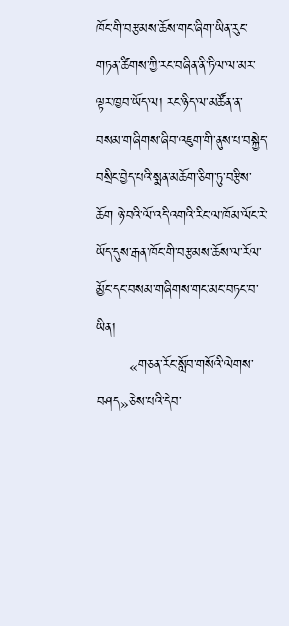ཁོང་གི་བརྩམས་ཆོས་གང་ཞིག་ཡིན་རུང་གཏན་ཚིགས་ཀྱི་རང་བཞིན་ནི་ཏིལ་ལ་མར་ལྟར་ཁྱབ་ཡོད་ལ། རང་ཉིད་ལ་མཚོན་ན་བསམ་གཞིགས་ཞིབ་འཇུག་གི་ནུས་པ་བསྐྱེད་བསྲིང་བྱེད་པའི་སྨན་མཆོག་ཅིག་ཏུ་བརྩིས་ཆོག ཉེ་བའི་ལོ་འདི་འགའི་རིང་ལ་ཁོམ་ལོང་རེ་ཡོད་དུས་རྒན་ཁོང་གི་བརྩམས་ཆོས་ལ་རོལ་མྱོང་དང་བསམ་གཞིགས་གང་མང་བཏང་བ་ཡིན།
       «གཅན་རོང་སློབ་གསོའི་ལེགས་བཤད»ཅེས་པའི་དེབ་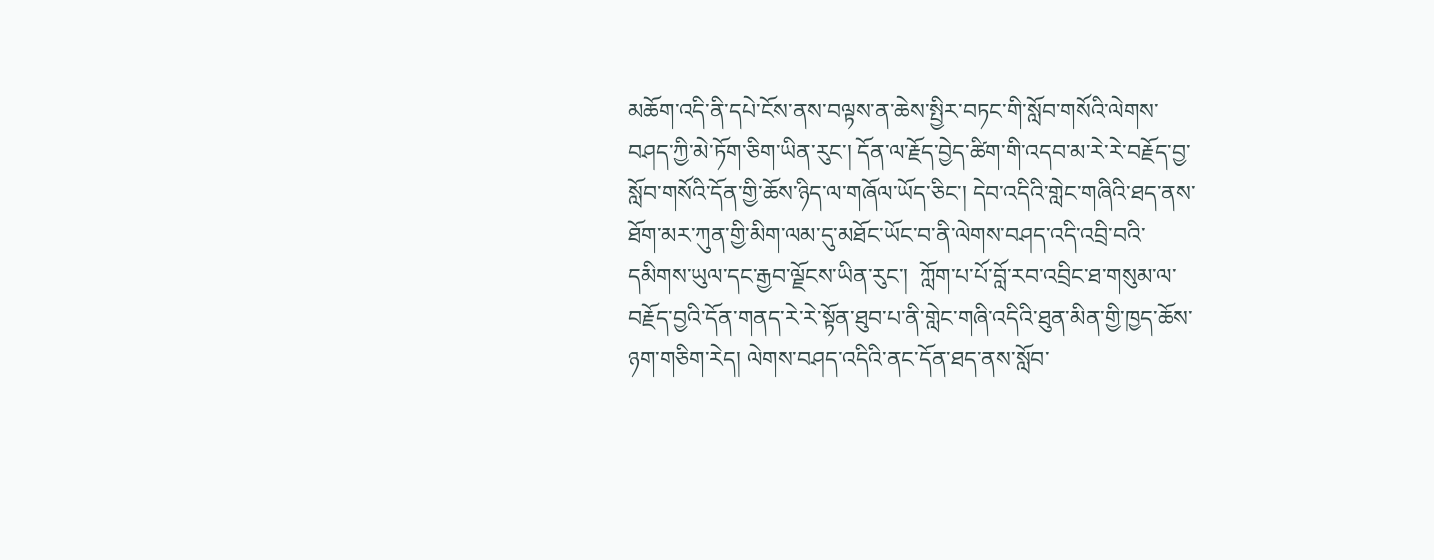མཆོག་འདི་ནི་དཔེ་ངོས་ནས་བལྟས་ན་ཆེས་སྤྱིར་བཏང་གི་སློབ་གསོའི་ལེགས་བཤད་ཀྱི་མེ་ཏོག་ཅིག་ཡིན་རུང་། དོན་ལ་རྗོད་བྱེད་ཚིག་གི་འདབ་མ་རེ་རེ་བརྗོད་བྱ་སློབ་གསོའི་དོན་གྱི་ཆོས་ཉིད་ལ་གཞོལ་ཡོད་ཅིང་། དེབ་འདིའི་གླེང་གཞིའི་ཐད་ནས་ཐོག་མར་ཀུན་གྱི་མིག་ལམ་དུ་མཐོང་ཡོང་བ་ནི་ལེགས་བཤད་འདི་འབྲི་བའི་དམིགས་ཡུལ་དང་རྒྱབ་ལྗོངས་ཡིན་རུང་།  ཀློག་པ་པོ་བློ་རབ་འབྲིང་ཐ་གསུམ་ལ་བརྗོད་བྱའི་དོན་གནད་རེ་རེ་སྟོན་ཐུབ་པ་ནི་གླེང་གཞི་འདིའི་ཐུན་མིན་གྱི་ཁྱད་ཆོས་ཉག་གཅིག་རེད། ལེགས་བཤད་འདིའི་ནང་དོན་ཐད་ནས་སློབ་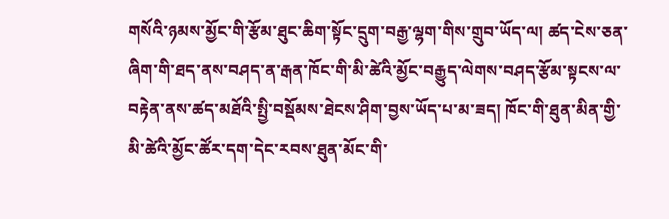གསོའི་ཉམས་མྱོང་གི་རྩོམ་ཐུང་ཆིག་སྟོང་དྲུག་བརྒྱ་ལྷག་གིས་གྲུབ་ཡོད་ལ། ཚད་ངེས་ཅན་ཞིག་གི་ཐད་ནས་བཤད་ན་རྒན་ཁོང་གི་མི་ཚེའི་མྱོང་བརྒྱུད་ལེགས་བཤད་རྩོམ་སྟངས་ལ་བརྟེན་ནས་ཚད་མཐོའི་སྤྱི་བསྡོམས་ཐེངས་ཤིག་བྱས་ཡོད་པ་མ་ཟད། ཁོང་གི་ཐུན་མིན་གྱི་མི་ཚེའི་མྱོང་ཚོར་དག་དེང་རབས་ཐུན་མོང་གི་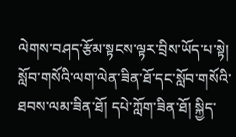ལེགས་བཤད་རྩོམ་སྟངས་ལྟར་བྲིས་ཡོད་པ་སྟེ། སློབ་གསོའི་ལག་ལེན་ཟིན་ཐོ་དང་སློབ་གསོའི་ཐབས་ལམ་ཟིན་ཐོ། དཔེ་ཀློག་ཟིན་ཐོ། སྐྱིད་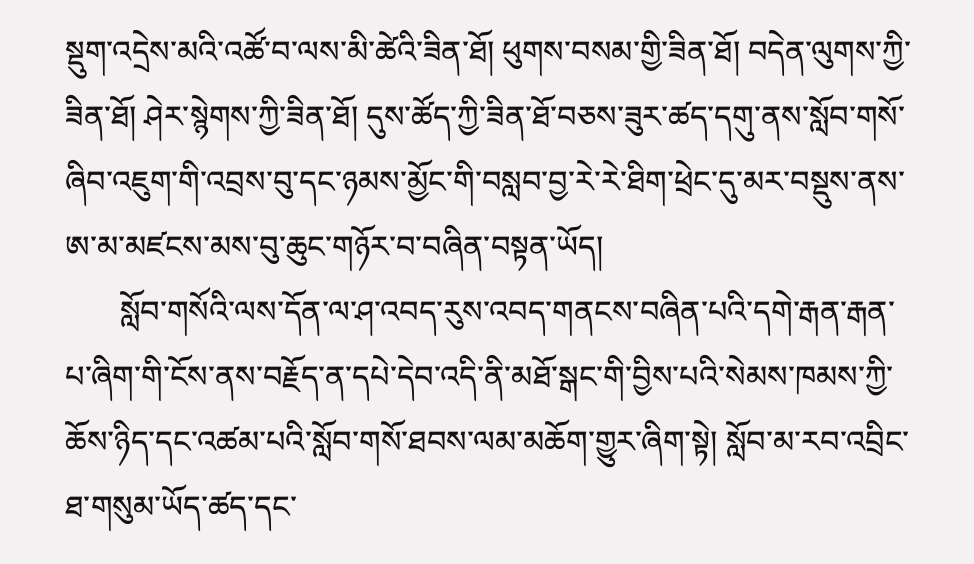སྡུག་འདྲེས་མའི་འཚོ་བ་ལས་མི་ཚེའི་ཟིན་ཐོ། ཕུགས་བསམ་གྱི་ཟིན་ཐོ། བདེན་ལུགས་ཀྱི་ཟིན་ཐོ། ཤེར་སྙེགས་ཀྱི་ཟིན་ཐོ། དུས་ཚོད་ཀྱི་ཟིན་ཐོ་བཅས་ཟུར་ཚད་དགུ་ནས་སློབ་གསོ་ཞིབ་འཇུག་གི་འབྲས་བུ་དང་ཉམས་མྱོང་གི་བསླབ་བྱ་རེ་རེ་ཐིག་ཕྲེང་དུ་མར་བསྡུས་ནས་ཨ་མ་མཛངས་མས་བུ་ཆུང་གཉོར་བ་བཞིན་བསྟན་ཡོད།
       སློབ་གསོའི་ལས་དོན་ལ་ཤ་འབད་རུས་འབད་གནངས་བཞིན་པའི་དགེ་རྒན་རྒན་པ་ཞིག་གི་ངོས་ནས་བརྗོད་ན་དཔེ་དེབ་འདི་ནི་མཐོ་སྒང་གི་བྱིས་པའི་སེམས་ཁམས་ཀྱི་ཆོས་ཉིད་དང་འཚམ་པའི་སློབ་གསོ་ཐབས་ལམ་མཆོག་གྱུར་ཞིག་སྟེ། སློབ་མ་རབ་འབྲིང་ཐ་གསུམ་ཡོད་ཚད་དང་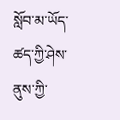སློབ་མ་ཡོད་ཚད་ཀྱི་ཤེས་ནུས་ཀྱི་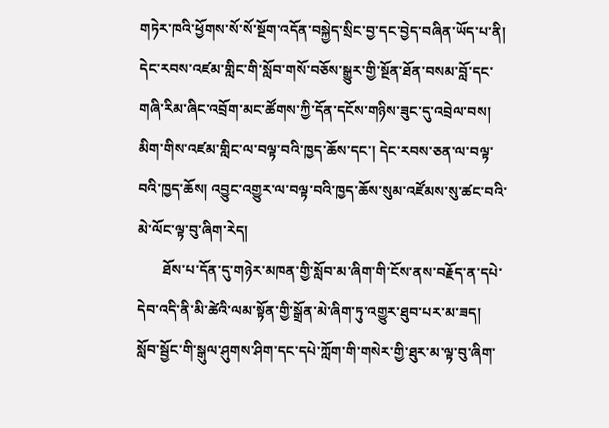གཏེར་ཁའི་ཕྱོགས་སོ་སོ་སྔོག་འདོན་བསྐྱེད་སྲིང་བྱ་དང་བྱེད་བཞིན་ཡོད་པ་ནི། དེང་རབས་འཛམ་གླིང་གི་སློབ་གསོ་བཅོས་སྒྱུར་གྱི་སྔོན་ཐོན་བསམ་བློ་དང་གཞི་རིམ་ཞིང་འབྲོག་མང་ཚོགས་ཀྱི་དོན་དངོས་གཉིས་ཟུང་དུ་འབྲེལ་བས། མིག་གིས་འཛམ་གླིང་ལ་བལྟ་བའི་ཁྱད་ཆོས་དང་། དེང་རབས་ཅན་ལ་བལྟ་བའི་ཁྱད་ཆོས། འབྱུང་འགྱུར་ལ་བལྟ་བའི་ཁྱད་ཆོས་སུམ་འཛོམས་སུ་ཚང་བའི་མེ་ལོང་ལྟ་བུ་ཞིག་རེད།
       ཐོས་པ་དོན་དུ་གཉེར་མཁན་གྱི་སློབ་མ་ཞིག་གི་ངོས་ནས་བརྗོད་ན་དཔེ་དེབ་འདི་ནི་མི་ཚེའི་ལམ་སྟོན་གྱི་སྒྲོན་མེ་ཞིག་ཏུ་འགྱུར་ཐུབ་པར་མ་ཟད། སློབ་སྦྱོང་གི་སྒུལ་ཤུགས་ཤིག་དང་དཔེ་ཀློག་གི་གསེར་གྱི་ཐུར་མ་ལྟ་བུ་ཞིག་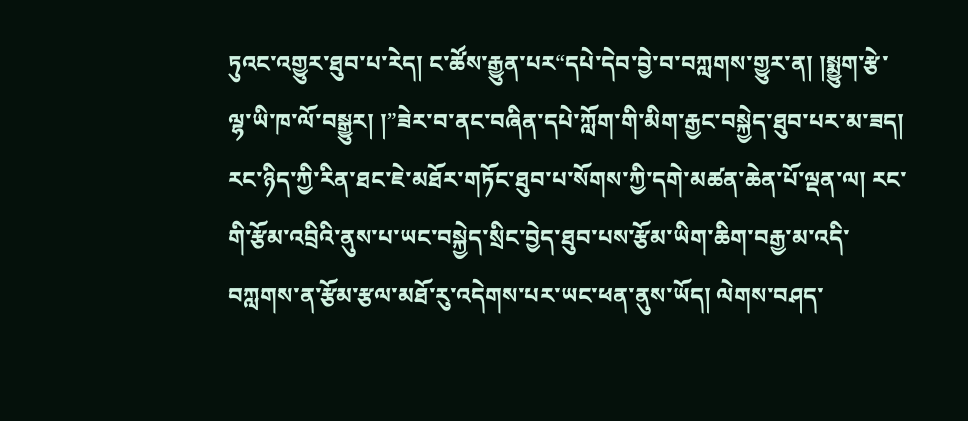ཏུའང་འགྱུར་ཐུབ་པ་རེད། ང་ཚོས་རྒྱུན་པར“དཔེ་དེབ་བྱེ་བ་བཀླགས་གྱུར་ན། །སྨྱུག་རྩེ་ལྷ་ཡི་ཁ་ལོ་བསྒྱུར། །”ཟེར་བ་ནང་བཞིན་དཔེ་ཀློག་གི་མིག་རྒྱང་བསྐྱེད་ཐུབ་པར་མ་ཟད། རང་ཉིད་ཀྱི་རིན་ཐང་ཇེ་མཐོར་གཏོང་ཐུབ་པ་སོགས་ཀྱི་དགེ་མཚན་ཆེན་པོ་ལྡན་ལ། རང་གི་རྩོམ་འབྲིའི་ནུས་པ་ཡང་བསྐྱེད་སྲིང་བྱེད་ཐུབ་པས་རྩོམ་ཡིག་ཆིག་བརྒྱ་མ་འདི་བཀླགས་ན་རྩོམ་རྩལ་མཐོ་རུ་འདེགས་པར་ཡང་ཕན་ནུས་ཡོད། ལེགས་བཤད་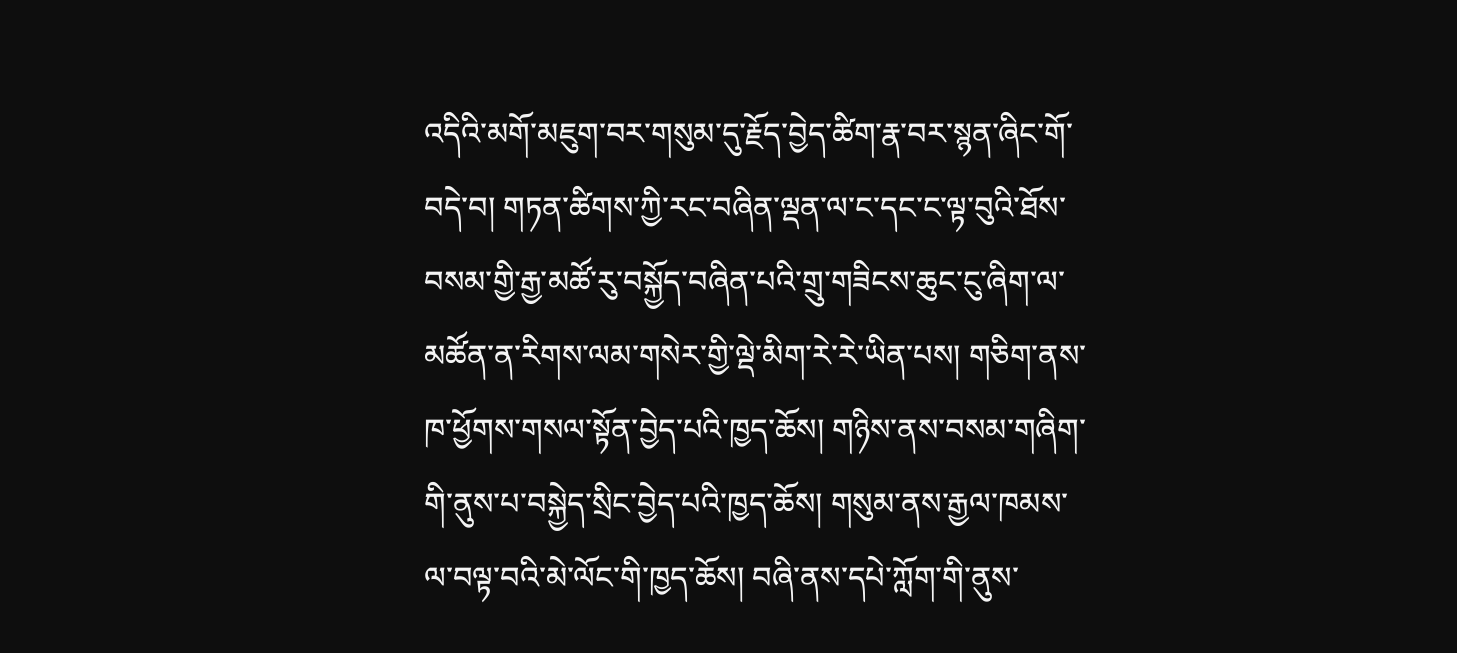འདིའི་མགོ་མཇུག་བར་གསུམ་དུ་རྗོད་བྱེད་ཚིག་རྣ་བར་སྙན་ཞིང་གོ་བདེ་བ། གཏན་ཚིགས་ཀྱི་རང་བཞིན་ལྡན་ལ་ང་དང་ང་ལྟ་བུའི་ཐོས་བསམ་གྱི་རྒྱ་མཚོ་རུ་བསྐྱོད་བཞིན་པའི་གྲུ་གཟིངས་ཆུང་ངུ་ཞིག་ལ་མཚོན་ན་རིགས་ལམ་གསེར་གྱི་ལྡེ་མིག་རེ་རེ་ཡིན་པས། གཅིག་ནས་ཁ་ཕྱོགས་གསལ་སྟོན་བྱེད་པའི་ཁྱད་ཆོས། གཉིས་ནས་བསམ་གཞིག་གི་ནུས་པ་བསྐྱེད་སྲིང་བྱེད་པའི་ཁྱད་ཆོས། གསུམ་ནས་རྒྱལ་ཁམས་ལ་བལྟ་བའི་མེ་ལོང་གི་ཁྱད་ཆོས། བཞི་ནས་དཔེ་ཀློག་གི་ནུས་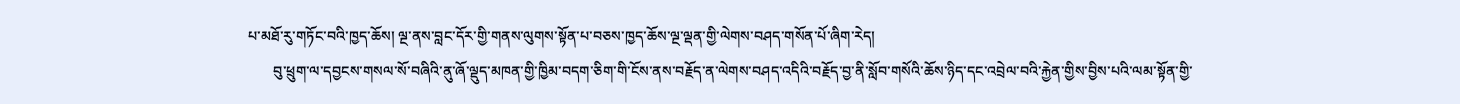པ་མཐོ་རུ་གཏོང་བའི་ཁྱད་ཆོས། ལྔ་ནས་བླང་དོར་གྱི་གནས་ལུགས་སྟོན་པ་བཅས་ཁྱད་ཆོས་ལྔ་ལྡན་གྱི་ལེགས་བཤད་གསོན་པོ་ཞིག་རེད།
       བུ་ཕྲུག་ལ་དབྱངས་གསལ་སོ་བཞིའི་ནུ་ཞོ་ལྡུད་མཁན་གྱི་ཁྱིམ་བདག་ཅིག་གི་ངོས་ནས་བརྗོད་ན་ལེགས་བཤད་འདིའི་བརྗོད་བྱ་ནི་སློབ་གསོའི་ཆོས་ཉིད་དང་འབྲེལ་བའི་རྐྱེན་གྱིས་བྱིས་པའི་ལམ་སྟོན་གྱི་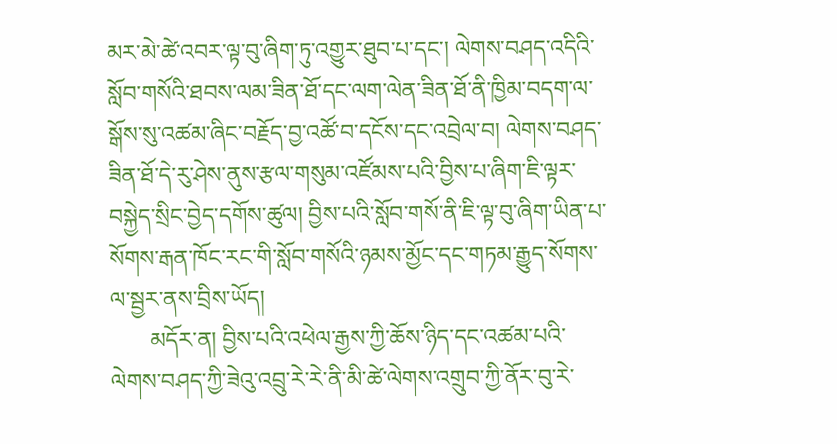མར་མེ་ཚེ་འབར་ལྟ་བུ་ཞིག་ཏུ་འགྱུར་ཐུབ་པ་དང་། ལེགས་བཤད་འདིའི་སློབ་གསོའི་ཐབས་ལམ་ཟིན་ཐོ་དང་ལག་ལེན་ཟིན་ཐོ་ནི་ཁྱིམ་བདག་ལ་སྒོས་སུ་འཚམ་ཞིང་བརྗོད་བྱ་འཚོ་བ་དངོས་དང་འབྲེལ་བ། ལེགས་བཤད་ཟིན་ཐོ་དེ་རུ་ཤེས་ནུས་རྩལ་གསུམ་འཛོམས་པའི་བྱིས་པ་ཞིག་ཇི་ལྟར་བསྐྱེད་སྲིང་བྱེད་དགོས་ཚུལ། བྱིས་པའི་སློབ་གསོ་ནི་ཇི་ལྟ་བུ་ཞིག་ཡིན་པ་སོགས་རྒན་ཁོང་རང་གི་སློབ་གསོའི་ཉམས་མྱོང་དང་གཏམ་རྒྱུད་སོགས་ལ་སྦྱར་ནས་བྲིས་ཡོད།
       མདོར་ན། བྱིས་པའི་འཕེལ་རྒྱས་ཀྱི་ཆོས་ཉིད་དང་འཚམ་པའི་ལེགས་བཤད་ཀྱི་ཟེའུ་འབྲུ་རེ་རེ་ནི་མི་ཚེ་ལེགས་འགྲུབ་ཀྱི་ནོར་བུ་རེ་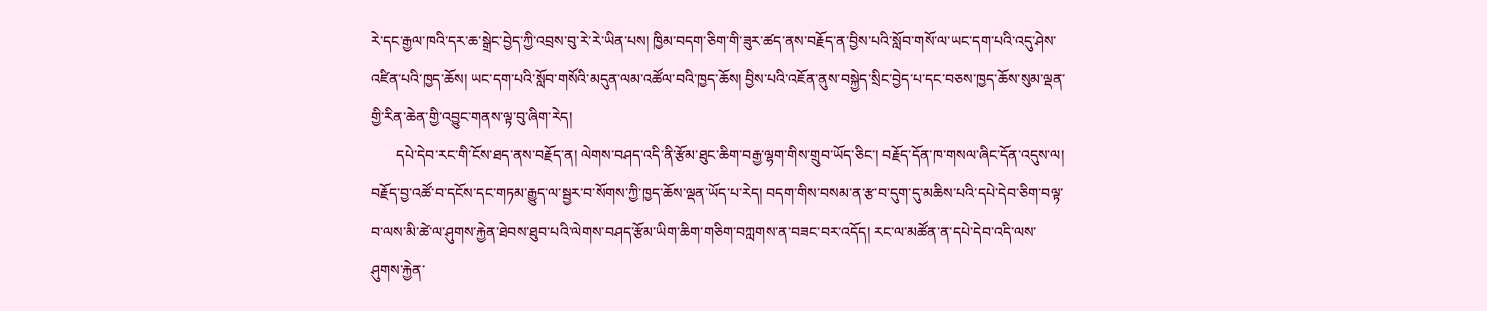རེ་དང་རྒྱལ་ཁའི་དར་ཆ་སྒྲེང་བྱེད་ཀྱི་འབྲས་བུ་རེ་རེ་ཡིན་པས། ཁྱིམ་བདག་ཅིག་གི་ཟུར་ཚད་ནས་བརྗོད་ན་བྱིས་པའི་སློབ་གསོ་ལ་ཡང་དག་པའི་འདུ་ཤེས་འཛིན་པའི་ཁྱད་ཆོས། ཡང་དག་པའི་སློབ་གསོའི་མདུན་ལམ་འཚོལ་བའི་ཁྱད་ཆོས། བྱིས་པའི་འཇོན་ནུས་བསྐྱེད་སྲིང་བྱེད་པ་དང་བཅས་ཁྱད་ཆོས་སུམ་ལྡན་གྱི་རིན་ཆེན་གྱི་འབྱུང་གནས་ལྟ་བུ་ཞིག་རེད།
       དཔེ་དེབ་རང་གི་ངོས་ཐད་ནས་བརྗོད་ན། ལེགས་བཤད་འདི་ནི་རྩོམ་ཐུང་ཆིག་བརྒྱ་ལྷག་གིས་གྲུབ་ཡོད་ཅིང་། བརྗོད་དོན་ཁ་གསལ་ཞིང་དོན་འདུས་ལ། བརྗོད་བྱ་འཚོ་བ་དངོས་དང་གཏམ་རྒྱུད་ལ་སྦྱར་བ་སོགས་ཀྱི་ཁྱད་ཆོས་ལྡན་ཡོད་པ་རེད། བདག་གིས་བསམ་ན་རྩ་བ་དུག་དུ་མཆིས་པའི་དཔེ་དེབ་ཅིག་བལྟ་བ་ལས་མི་ཚེ་ལ་ཤུགས་རྐྱེན་ཐེབས་ཐུབ་པའི་ལེགས་བཤད་རྩོམ་ཡིག་ཆིག་གཅིག་བཀླགས་ན་བཟང་བར་འདོད། རང་ལ་མཚོན་ན་དཔེ་དེབ་འདི་ལས་ཤུགས་རྐྱེན་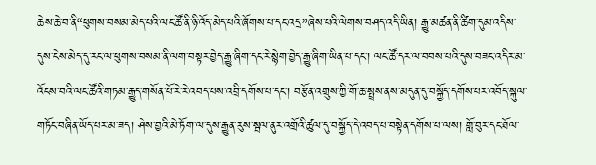ཆེས་ཆེ་བ་ནི“ཕུགས་བསམ་མེད་པའི་ལང་ཚོ་ནི་ཉི་འོད་མེད་པའི་ཞོགས་པ་དང་འདྲ”ཞེས་པའི་ལེགས་བཤད་འདི་ཡིན། རྒྱུ་མཚན་ནི་ཚིག་དུམ་འདིས་དུས་ངེས་མེད་དུ་རང་ལ་ཕུགས་བསམ་ནི་ལག་བསྟར་བྱེད་རྒྱུ་ཞིག་དང་རེ་སྙེག་བྱེད་རྒྱུ་ཞིག་ཡིན་པ་དང་། ལང་ཚོ་དར་ལ་བབས་པའི་དུས་བཟང་འདིར་མ་འོངས་བའི་ལང་ཚོའི་གཏམ་རྒྱུད་གསོན་པོ་རེ་རེ་འབད་པས་འབྲི་དགོས་པ་དང་། བརྩོན་འགྲུས་ཀྱི་གོ་ཆ་སྤྲས་ནས་མདུན་དུ་བསྐྱོད་དགོས་པར་འབོད་སྐུལ་གཏོང་བཞིན་ཡོད་པར་མ་ཟད། ཤེས་བྱའི་མེ་ཏོག་ལ་དུས་རྒྱུན་རུས་སྦལ་ནུར་འགྲོའི་ཚུལ་དུ་བསྐྱོད་དེ་འབད་པ་བསྟེན་དགོས་པ་ལས། གློ་བུར་དང་ཐོལ་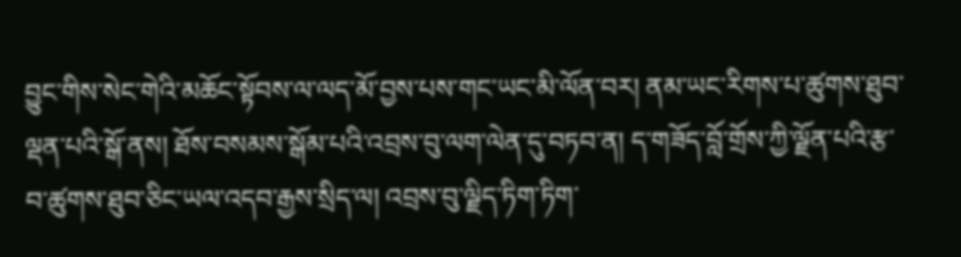བྱུང་གིས་སེང་གེའི་མཆོང་སྟོབས་ལ་ལད་མོ་བྱས་པས་གང་ཡང་མི་ལོན་བར། ནམ་ཡང་རིགས་པ་ཚུགས་ཐུབ་ལྡན་པའི་སྒོ་ནས། ཐོས་བསམས་སྒོམ་པའི་འབྲས་བུ་ལག་ལེན་དུ་བཏབ་ན། ད་གཟོད་བློ་གྲོས་ཀྱི་ལྗོན་པའི་རྩ་བ་ཚུགས་ཐུབ་ཅིང་ཡལ་འདབ་རྒྱས་སྲིད་ལ། འབྲས་བུ་ལྗིད་ཏིག་ཏིག་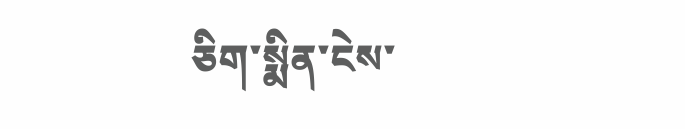ཅིག་སྨིན་ངེས་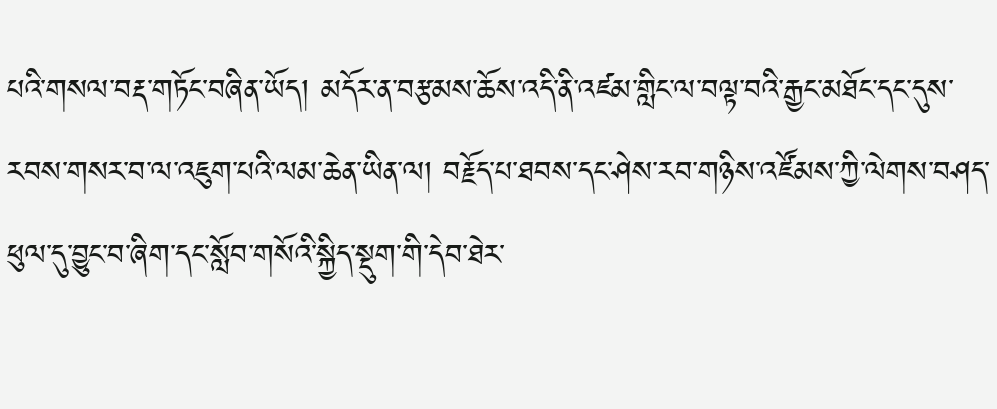པའི་གསལ་བརྡ་གཏོང་བཞིན་ཡོད། མདོར་ན་བརྩམས་ཆོས་འདི་ནི་འཛམ་གླིང་ལ་བལྟ་བའི་རྒྱང་མཐོང་དང་དུས་རབས་གསར་བ་ལ་འཇུག་པའི་ལམ་ཆེན་ཡིན་ལ། བརྗོད་པ་ཐབས་དང་ཤེས་རབ་གཉིས་འཛོམས་ཀྱི་ལེགས་བཤད་ཕུལ་དུ་བྱུང་བ་ཞིག་དང་སློབ་གསོའི་སྐྱིད་སྡུག་གི་དེབ་ཐེར་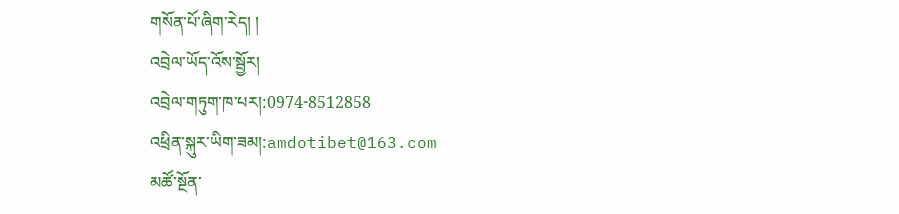གསོན་པོ་ཞིག་རེད། །
འབྲེལ་ཡོད་འོས་སྦྱོར།
འབྲེལ་གཏུག་ཁ་པར།:0974-8512858
འཕྲིན་སྐུར་ཡིག་ཟམ།:amdotibet@163.com
མཚོ་སྔོན་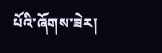པོའི་ཞོགས་ཟེར།